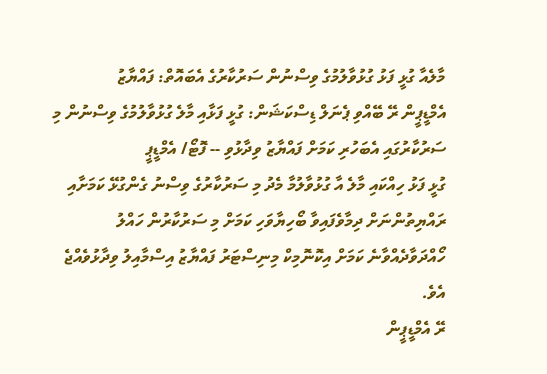މާލެއާ ގުޅީ ފަޅު ގުޅުވާލުމުގެ ވިސްނުން ސަރުކާރުގެ އެބައޮތް: ފައްޔާޒު
އެމްޑީޕީން ރޭ ބޭއްވި ޕެނަލް ޑިސްކަޝަން: ގުޅީ ފަޅާއި މާލެ ގުޅުވާލުމުގެ ވިސްނުން މި ސަރުކާރުގައި އެބަހުރި ކަމަށް ފައްޔާޒު ވިދާޅުވި -- ފޮޓޯ/ އެމްޑީޕީ
ގުޅީ ފަޅު ހިއްކައި މާލެ އާ ގުޅުވާލުމާ މެދު މި ސަރުކާރުގެ ވިސްނު ގެންގުޅޭ ކަމަށާއި ރައްޔިތުންނަށް ދިމާވެފައިވާ ބޯހިޔާވަހި ކަމަށް މި ސަރުކާރުން ހައްލު ހޯއްދަވާދެއްވާނެ ކަމަށް އިކޮނޮމިކް މިނިސްޓަރު ފައްޔާޒު އިސްމާއިލު ވިދާޅުވެއްޖެ އެވެ.
ރޭ އެމްޑީޕީން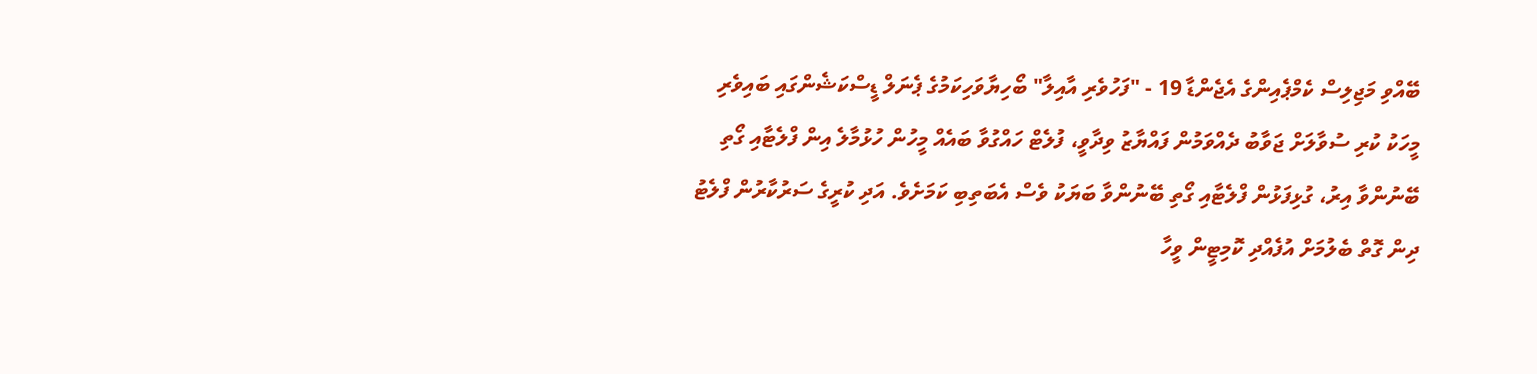ބޭއްވި މަޖިލިސް ކެމްޕެއިންގެ އެޖެންޑާ 19 - "ފަހުވެރި އާއިލާ" ބޯހިޔާވަހިކަމުގެ ޕެނަލް ޑީސްކަޝެންގައި ބައިވެރި މީހަކު ކުރި ސުވާލަށް ޖަވާބު ދެއްވަމުން ފައްޔާޒު ވިދާވީ، ފުލެޓް ހައްގުވާ ބައެއް މީހުން ހުޅުމާލެ އިން ފްލެޓާއި ގޯތި ބޭނުންވާ އިރު، ގުޅިފަޅުން ފްލެޓާއި ގޯތި ބޭނުންވާ ބަޔަކު ވެސް އެބަތިބި ކަމަށެވެ. އަދި ކުރީގެ ސަރުކާރުން ފްލެޓު ދިން ގޮތް ބެލުމަށް އުފެއްދި ކޮމިޓީން ވީހާ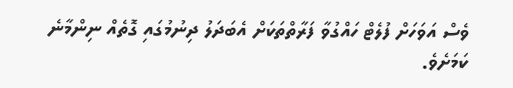ވެސް އަވަހަށް ފުލެޓް ހައްގުވާ ފަރާތްތަކަށް އެބަދަލު ދިނުމުގައި ގޮތެއް ނިންމާނެ ކަމަށެވެ.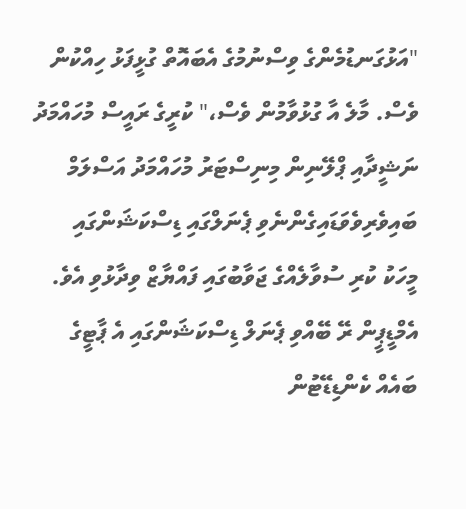"އަޅުގަނޑުމެންގެ ވިސްނުމުގެ އެބައޮތް ގުޅީފަޅު ހިއްކުން ވެސް. މާލެ އާ ގުޅުވާމުން ވެސް،" ކުރީގެ ރައީސް މުހައްމަދު ނަޝީދާއި ޕްލޭނިން މިނިސްޓަރު މުހައްމަދު އަސްލަމް ބައިވެރިވެވަޑައިގެންނެވި ޕެނަލްގައި ޑިސްކަޝަންގައި މީހަކު ކުރި ސުވާލެއްގެ ޖަވާބުގައި ފައްޔާޒް ވިދާޅުވި އެވެ.
އެމްޑީޕީން ރޭ ބޭއްވި ޕެނަލް ޑިސްކަޝަންގައި އެ ޕާޓީގެ ބައެއް ކެންޑިޑޭޓުން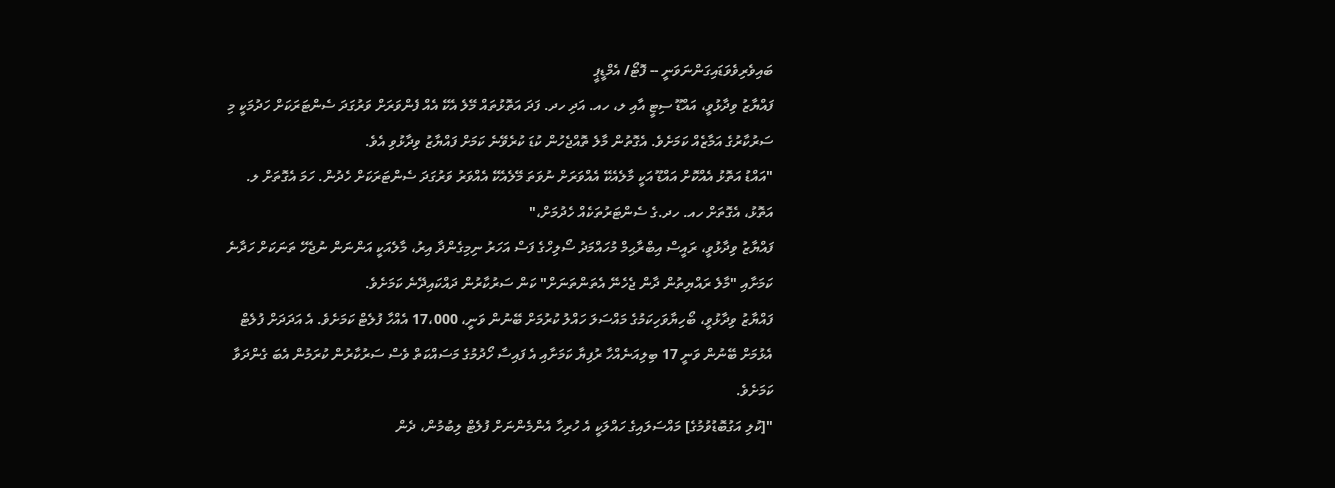ބައިވެރިވެވަޑައިގަންނަވަނީ -- ފޮޓޯ/ އެމްޑީޕީ
ފައްޔާޒު ވިދާޅުވީ، އައްޑޫ ސިޓީ އާއި ލ، ހއ. އަދި ހދ. ފަދަ އަތޮޅުތައް މޭލެ އެކޭ އެއް ފެންވަރަށް ވަރުގަދަ ސެންޓަރަކަށް ހަދުމަކީ މި ސަރުކާރުގެ އަމާޒެއް ކަމަށެވެ. އެގޮތުން މާލެ ތޮއްޖެހުން ކުޑަ ކުރެވޭނެ ކަމަށް ފައްޔާޒު ވިދާޅުވި އެވެ.
"އައްޑު އަތޮޅު އެއްކޮށް އައްޑޫ އަކީ މާލެއެކޭ އެއްވަރަށް ނުވަތަ މޭލެއެކޭ އެއްވަރު ވަރުގަދަ ސެންޓަރަކަށް ހެދުން. ހަމަ އެގޮތަށް ލ. އަތޮޅު، އެގޮތަށް ހއ. ހދ.ގެ ސެންޓަރުތަކެއް ހެދުމަށް،"
ފައްޔާޒު ވިދާޅުވީ، ރައީސް އިބްރާޙިމް މުހައްމަދު ސޯލިހްގެ ފަސް އަހަރު ނިމިގެންދާ އިރު، މާލެއަކީ އަންނަން ނުޖެހޭ ތަނަކަށް ހަދާނެ ކަމަށާއި "މާލެ ރައްޔިތުން ދާން ޖެހެނޭ އެތަންތަނަށް" ކަން ސަރުކާރުން ދައްކައިދޭނެ ކަމަށެވެ.
ފައްޔާޒު ވިދާޅުވީ، ބޯހިޔާވަހިކަމުގެ މައްސަލަ ހައްލު ކުރުމަށް ބޭނުން ވަނީ، 17،000 އެއްހާ ފުލެޓް ކަމަށެވެ. އެ އަދަދަށް ފުލެޓް އެޅުމަށް ބޭނުން ވަނީ 17 ބިލިއަނެއްހާ ރުފިޔާ ކަމަށާއި އެ ފައިސާ ހޯދުމުގެ މަސައްކަތް ވެސް ސަރުކާރުން ކުރަމުން އެބަ ގެންދަވާ ކަމަށެވެ.
"[ކުލި އަގުބޮޑުވުމުގެ] މައްސަލައިގެ ހައްލަކީ އެ ހުރިހާ އެންމެންނަށް ފުލެޓް ލިބުމުން، ދެން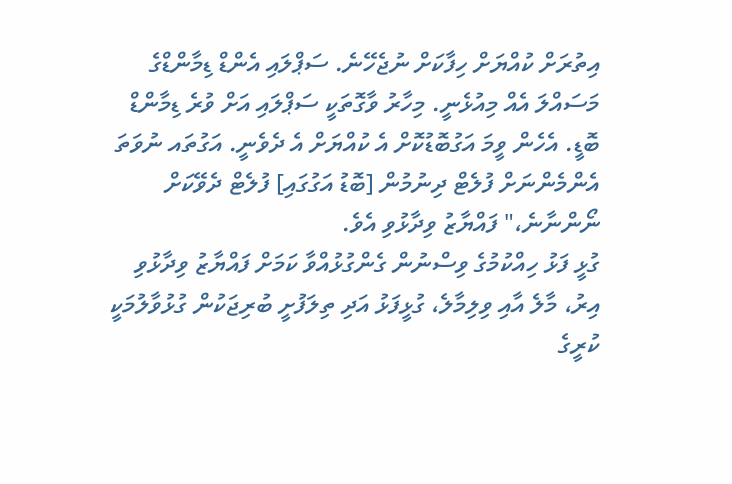އިތުރަށް ކުއްޔަށް ހިފާކަށް ނުޖެހޭނެ. ސަޕްލައި އެންޑް ޑިމާންޑްގެ މަސައްލަ އެއް މިއުޅެނީ. މިހާރު ވާގޮތަކީ ސަޕްލައި އަށް ވުރެ ޑިމާންޑް ބޮޑީ. އެހެން ވީމަ އަގުބޮޑުކޮށް އެ ކުއްޔަށް އެ ދެވެނީ. އަގުތައ ނުވަތަ އެންމެންނަށް ފުލެޓް ދިނުމުން [ބޮޑު އަގުގައި] ފުލެޓް ދެވޭކަށް ނޯންނާނެ،" ފައްޔާޒު ވިދާޅުވި އެވެ.
ގުޅީ ފަޅު ހިއްކުމުގެ ވިސްނުން ގެންގުޅުއްވާ ކަމަށް ފައްޔާޒު ވިދާޅުވި އިރު، މާލެ އާއި ވިލިމާލެ، ގުޅީފަޅު އަދި ތިލަފުށީ ބުރިޖަކުން ގުޅުވާލުމަކީ ކުރީގެ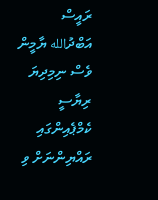ރައީސް އަބްދުالله ޔާމީން ވެސް ނިމިދިޔަ ރިޔާސީ ކެމްޕެއިންގައި ރައްޔިންނަށް ވި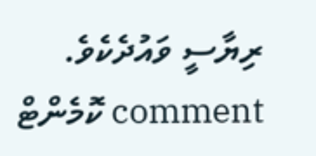ރިޔާސީ ވައުދެކެވެ.
comment ކޮމެންޓް